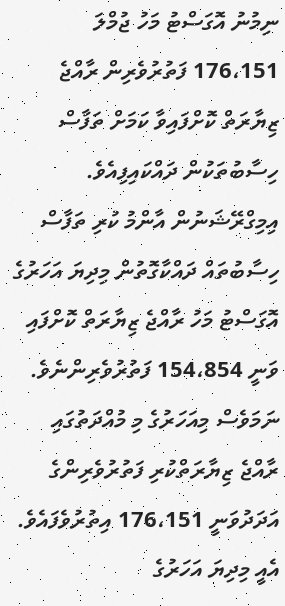ނިމުނު އޮގަސްޓު މަހު ޖުމްލަ 176،151 ފަތުރުވެރިން ރާއްޖެ ޒިޔާރަތް ކޮށްފައިވާ ކަމަށް ތަފާސް ހިސާބުތަކުން ދައްކައިފިއެވެ.
އިމިގްރޭޝަނުން އާންމު ކުރި ތަފާސް ހިސާބުތައް ދައްކާގޮތުން މިދިޔަ އަހަރުގެ އޮގަސްޓު މަހު ރާއްޖެ ޒިޔާރަތް ކޮށްފައި ވަނީ 154،854 ފަތުރުވެރިންނެވެ. ނަމަވެސް މިއަހަރުގެ މި މުއްދަތުގައި ރާއްޖެ ޒިޔާރަތްކުރި ފަތުރުވެރިންގެ އަދަދުވަނީ 176،151 އިތުރުވެފައެވެ. އެއީ މިދިޔަ އަހަރުގެ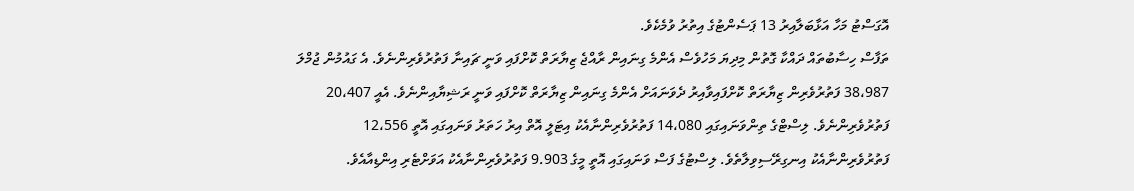އޮގަސްޓު މަހާ އަޅާބަލާއިރު 13 ޕަސެންޓުގެ އިތުރު ވުމެކެވެ.
ތަފާސް ހިސާބުތައް ދައްކާ ގޮތުން މިދިޔަ މަހުވެސް އެންމެ ގިނައިން ރާއްޖެ ޒިޔާރަތް ކޮށްފައި ވަނީ ޗައިނާ ފަތުރުވެރިންނެވެ. އެ ގައުމުން ޖުމްލަ 38،987 ފަތުރުވެރިން ޒިޔާރަތް ކޮށްފައިވާއިރު ދެވަނައަށް އެންމެ ގިނައިން ޒިޔާރަތް ކޮށްފައި ވަނީ ރަޝިޔާއިންނެވެ. އެއީ 20،407 ފަތުރުވެރިންނެވެ. ލިސްޓްގެ ތިންވަނައިގައި 14،080 ފަތުރުވެރިންނާއެކު އިޓަލީ އޮތް އިރު ހަތަރު ވަނައިގައި އޮތީ 12،556 ފަތުރުވެރިންނާއެކު އިނގިރޭސިވިލާތެވެ. ލިސްޓުގެ ފަސް ވަނައިގައި އޮތީ މީގެ 9.903 ފަތުރުވެރިންނާއެކު އަވަށްޓެރި އިންޑިއާއެވެ.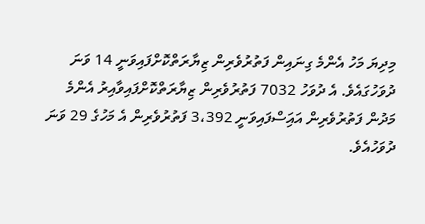މިދިޔަ މަހު އެންމެ ގިނައިން ފަތުރުވެރިން ޒިޔާރަތްކޮށްފައިވަނީ 14 ވަނަ ދުވަހުގައެވެ. އެ ދުވަހު 7032 ފަތުރުވެރިން ޒިޔާރަތްކޮށްފައިވާއިރު އެންމެ މަދުން ފަތުރުވެރިން އައަިސްފައިވަނީ 3،392 ފަތުރުވެރިން އެ މަހުގެ 29 ވަނަ ދުވަހުއެވެ.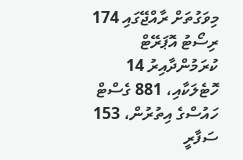މިވަގުތަށް ރާއްޖޭގައި 174 ރިސޯޓު އޮޕަރޭޓް ކުރަމުންދާއިރު 14 ހޮޓެލަކާއި، 881 ގެސްޓް ހައުސްގެ އިތުރުން، 153 ސަފާރީ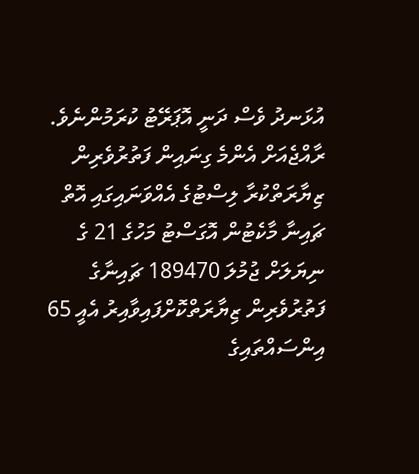އުޅަނދު ވެސް ދަނީ އޮޕަރޭޓު ކުރަމުންނެވެ.
ރާއްޖެއަށް އެންމެ ގިނައިން ފަތުރުވެރިން ޒިޔާރަތްކުރާ ލިސްޓުގެ އެއްވަނައިގައި އޮތް ޗައިނާ މާކެޓުން އޮގަސްޓު މަހުގެ 21 ގެ ނިޔަލަށް ޖުމުލަ 189470 ޗައިނާގެ ފަތުރުވެރިން ޒިޔާރަތްކޮށްފައިވާއިރު އެއީ 65 އިންސައްތައިގެ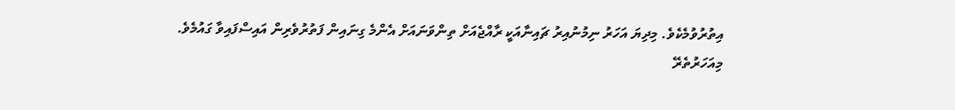އިތުރުވުމެކެވެ. މިދިޔަ އަހަރު ނިމުނުއިރު ޗައިނާއަކީ ރާއްޖެއަށް ތިންވަނައަށް އެންމެ ގިނައިން ފަތުރުވެރިން އައިސްފައިވާ ގައުމެވެ.
މިއަހަރުތެރޭ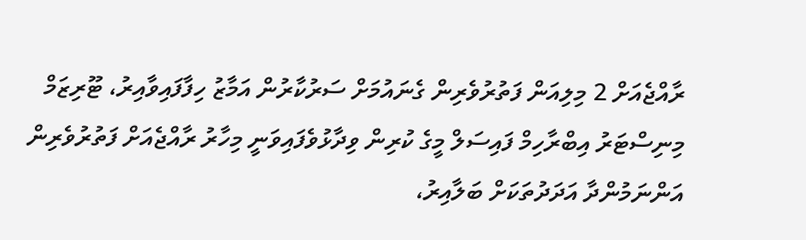ރާއްޖެއަށް 2 މިލިއަން ފަތުރުވެރިން ގެނައުމަށް ސަރުކާރުން އަމާޒު ހިފާފައިވާއިރު، ޓޫރިޒަމް މިނިސްޓަރު އިބްރާހިމް ފައިސަލް މީގެ ކުރިން ވިދާޅުވެފައިވަނީ މިހާރު ރާއްޖެއަށް ފަތުރުވެރިން އަންނަމުންދާ އަދަދުތަކަށް ބަލާއިރު،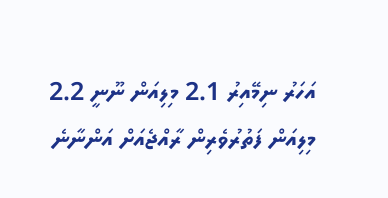އަހަރު ނިމޭއިރު 2.1 މިލިއަން ނޫނީ 2.2 މިލިއަން ފަތުރުވެރިން ރާއްޖެއަށް އަންނާނެ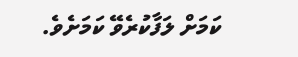ކަމަށް ލަފާކުރެވޭ ކަމަށެވެ.